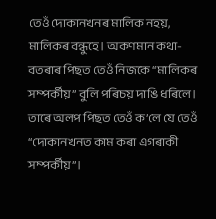তেওঁ দোকানখনৰ মালিক নহয়, মালিকৰ বন্ধুহে। অকণমান কথা-বতৰাৰ পিছত তেওঁ নিজকে “মালিকৰ সম্পৰ্কীয়” বুলি পৰিচয় দাঙি ধৰিলে। তাৰে অলপ পিছত তেওঁ ক’লে যে তেওঁ “দোকানখনত কাম কৰা এগৰাকী সম্পৰ্কীয়”।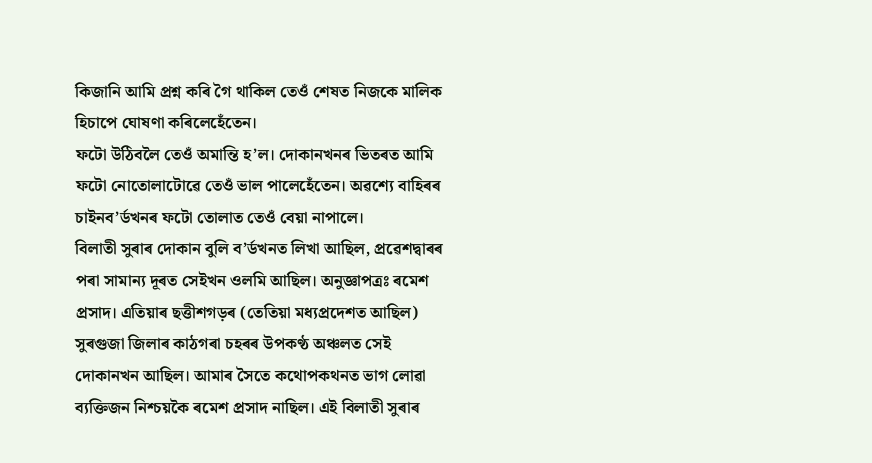কিজানি আমি প্ৰশ্ন কৰি গৈ থাকিল তেওঁ শেষত নিজকে মালিক হিচাপে ঘোষণা কৰিলেহেঁতেন।
ফটো উঠিবলৈ তেওঁ অমান্তি হ’ল। দোকানখনৰ ভিতৰত আমি ফটো নোতোলাটোৱে তেওঁ ভাল পালেহেঁতেন। অৱশ্যে বাহিৰৰ চাইনব’ৰ্ডখনৰ ফটো তোলাত তেওঁ বেয়া নাপালে।
বিলাতী সুৰাৰ দোকান বুলি ব’ৰ্ডখনত লিখা আছিল, প্ৰৱেশদ্বাৰৰ পৰা সামান্য দূৰত সেইখন ওলমি আছিল। অনুজ্ঞাপত্ৰঃ ৰমেশ প্ৰসাদ। এতিয়াৰ ছত্তীশগড়ৰ (তেতিয়া মধ্যপ্ৰদেশত আছিল) সুৰগুজা জিলাৰ কাঠগৰা চহৰৰ উপকণ্ঠ অঞ্চলত সেই দোকানখন আছিল। আমাৰ সৈতে কথোপকথনত ভাগ লোৱা ব্যক্তিজন নিশ্চয়কৈ ৰমেশ প্ৰসাদ নাছিল। এই বিলাতী সুৰাৰ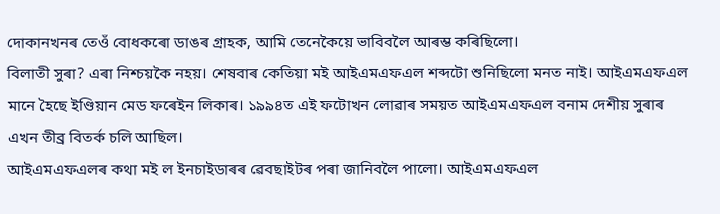দোকানখনৰ তেওঁ বোধকৰো ডাঙৰ গ্ৰাহক, আমি তেনেকৈয়ে ভাবিবলৈ আৰম্ভ কৰিছিলো।
বিলাতী সুৰা? এৰা নিশ্চয়কৈ নহয়। শেষবাৰ কেতিয়া মই আইএমএফএল শব্দটো শুনিছিলো মনত নাই। আইএমএফএল মানে হৈছে ইণ্ডিয়ান মেড ফৰেইন লিকাৰ। ১৯৯৪ত এই ফটোখন লোৱাৰ সময়ত আইএমএফএল বনাম দেশীয় সুৰাৰ এখন তীব্ৰ বিতৰ্ক চলি আছিল।
আইএমএফএলৰ কথা মই ল ইনচাইডাৰৰ ৱেবছাইটৰ পৰা জানিবলৈ পালো। আইএমএফএল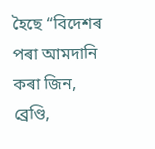হৈছে “বিদেশৰ পৰা আমদানি কৰা জিন, ব্ৰেণ্ডি,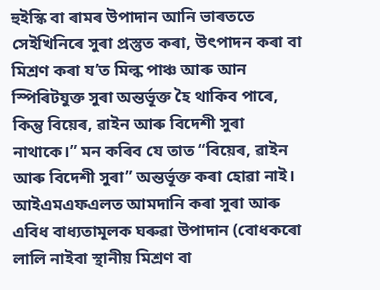হুইস্কি বা ৰামৰ উপাদান আনি ভাৰততে সেইখিনিৰে সুৰা প্ৰস্তুত কৰা, উৎপাদন কৰা বা মিশ্ৰণ কৰা য’ত মিল্ক পাঞ্চ আৰু আন স্পিৰিটযুক্ত সুৰা অন্তৰ্ভূক্ত হৈ থাকিব পাৰে, কিন্তু বিয়েৰ, ৱাইন আৰু বিদেশী সুৰা নাথাকে।” মন কৰিব যে তাত “বিয়েৰ, ৱাইন আৰু বিদেশী সুৰা” অন্তৰ্ভূক্ত কৰা হোৱা নাই।
আইএমএফএলত আমদানি কৰা সুৰা আৰু এবিধ বাধ্যতামূলক ঘৰুৱা উপাদান (বোধকৰো লালি নাইবা স্থানীয় মিশ্ৰণ বা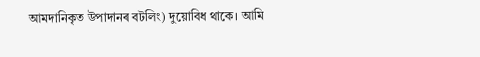আমদানিকৃত উপাদানৰ বটলিং) দুয়োবিধ থাকে। আমি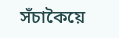সঁচাকৈয়ে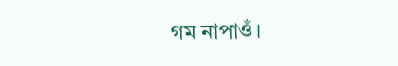গম নাপাওঁ।